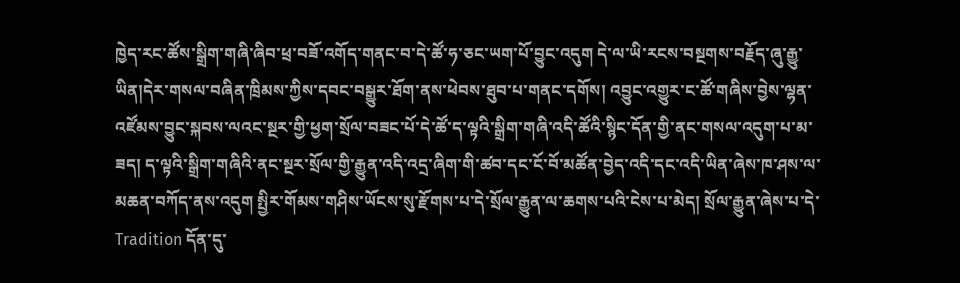ཁྱེད་རང་ཚོས་སྒྲིག་གཞི་ཞིབ་ཕྲ་བཟོ་འགོད་གནང་བ་དེ་ཚོ་ཧ་ཅང་ཡག་པོ་བྱུང་འདུག དེ་ལ་ཡི་རངས་བསྔགས་བརྗོད་ཞུ་རྒྱུ་ཡིན།དེར་གསལ་བཞིན་ཁྲིམས་ཀྱིས་དབང་བསྒྱུར་ཐོག་ནས་ཕེབས་ཐུབ་པ་གནང་དགོས། འབྱུང་འགྱུར་ང་ཚོ་གཞིས་བྱེས་ལྷན་འཛོམས་བྱུང་སྐབས་ལའང་སྔར་གྱི་ཕྱག་སྲོལ་བཟང་པོ་དེ་ཚོ་ད་ལྟའི་སྒྲིག་གཞི་འདི་ཚོའི་སྙིང་དོན་གྱི་ནང་གསལ་འདུག་པ་མ་ཟད། ད་ལྟའི་སྒྲིག་གཞིའི་ནང་སྔར་སྲོལ་གྱི་རྒྱུན་འདི་འདྲ་ཞིག་གི་ཚབ་དང་ངོ་བོ་མཚོན་བྱེད་འདི་དང་འདི་ཡིན་ཞེས་ཁ་ཤས་ལ་མཆན་བཀོད་ནས་འདུག སྤྱིར་གོམས་གཤིས་ཡོངས་སུ་རྫོགས་པ་དེ་སྲོལ་རྒྱུན་ལ་ཆགས་པའི་ངེས་པ་མེད། སྲོལ་རྒྱུན་ཞེས་པ་དེ་ Tradition དོན་དུ་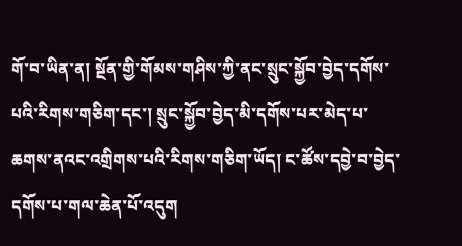གོ་བ་ཡིན་ན། སྔོན་གྱི་གོམས་གཤིས་ཀྱི་ནང་སྲུང་སྐྱོབ་བྱེད་དགོས་པའི་རིགས་གཅིག་དང་། སྲུང་སྐྱོབ་བྱེད་མི་དགོས་པར་མེད་པ་ཆགས་ནའང་འགྲིགས་པའི་རིགས་གཅིག་ཡོད། ང་ཚོས་དབྱེ་བ་བྱེད་དགོས་པ་གལ་ཆེན་པོ་འདུག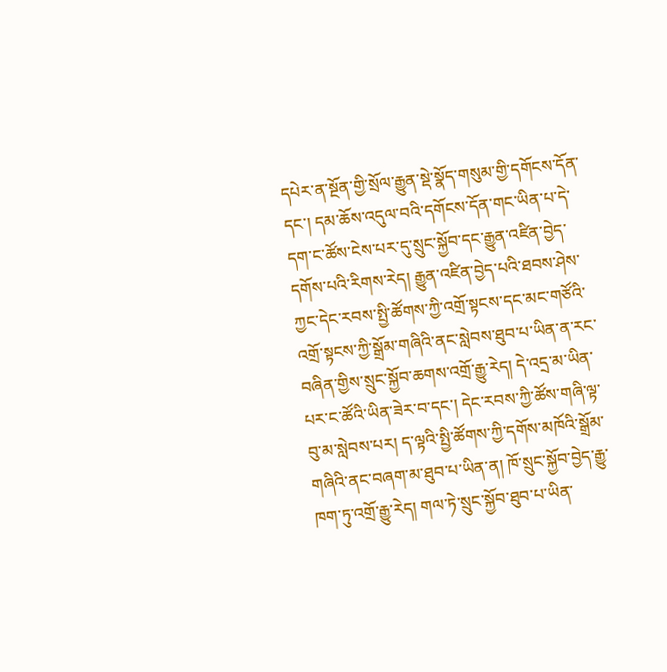དཔེར་ན་སྔོན་གྱི་སྲོལ་རྒྱུན་སྡེ་སྣོད་གསུམ་གྱི་དགོངས་དོན་དང་། དམ་ཆོས་འདུལ་བའི་དགོངས་དོན་གང་ཡིན་པ་དེ་དག་ང་ཚོས་ངེས་པར་དུ་སྲུང་སྐྱོབ་དང་རྒྱུན་འཛིན་བྱེད་དགོས་པའི་རིགས་རེད། རྒྱུན་འཛིན་བྱེད་པའི་ཐབས་ཤེས་ཀྱང་དེང་རབས་སྤྱི་ཚོགས་ཀྱི་འགྲོ་སྟངས་དང་མང་གཙོའི་འགྲོ་སྟངས་ཀྱི་སྒྲོམ་གཞིའི་ནང་སླེབས་ཐུབ་པ་ཡིན་ན་རང་བཞིན་གྱིས་སྲུང་སྐྱོབ་ཆགས་འགྲོ་རྒྱུ་རེད། དེ་འདྲ་མ་ཡིན་པར་ང་ཚོའི་ཡིན་ཟེར་བ་དང་། དེང་རབས་ཀྱི་ཚོས་གཞི་ལྟ་བུ་མ་སླེབས་པར། ད་ལྟའི་སྤྱི་ཚོགས་ཀྱི་དགོས་མཁོའི་སྒྲོམ་གཞིའི་ནང་བཞག་མ་ཐུབ་པ་ཡིན་ན། ཁོ་སྲུང་སྐྱོབ་བྱེད་རྒྱུ་ཁག་ཏུ་འགྲོ་རྒྱུ་རེད། གལ་ཏེ་སྲུང་སྐྱོབ་ཐུབ་པ་ཡིན་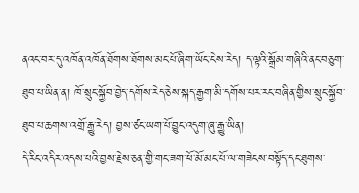ནའང་བར་དུ་འཁོན་འཁོན་ཐོགས་ཐོགས་མང་པོ་ཞིག་ཡོང་ངེས་རེད། ད་ལྟའི་སྒྲོམ་གཞིའི་ནང་བཅུག་ཐུབ་པ་ཡིན་ན། ཁོ་སྲུང་སྐྱོབ་བྱེད་དགོས་རེད་ཅེས་སྐད་རྒྱག་མི་དགོས་པར་རང་བཞིན་གྱིས་སྲུང་སྐྱོབ་ཐུབ་པ་ཆགས་འགྲོ་རྒྱུ་རེད། བྱས་ཙང་ཡག་པོ་བྱུང་འདུག་ཞུ་རྒྱུ་ཡིན།
དེ་རིང་འདིར་འདས་པའི་བྱས་རྗེས་ཅན་གྱི་གང་ཟག་ཕོ་མོ་མང་པོ་ལ་གཟེངས་བསྟོད་དང་ཐུགས་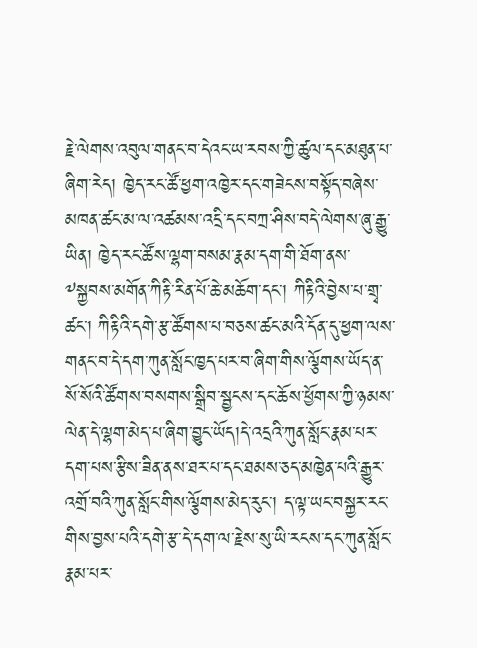རྗེ་ལེགས་འབུལ་གནང་བ་དེའང་ཡ་རབས་ཀྱི་ཚུལ་དང་མཐུན་པ་ཞིག་རེད། ཁྱེད་རང་ཚོ་ཕྱག་འཁྱེར་དང་གཟེངས་བསྟོད་བཞེས་མཁན་ཚང་མ་ལ་འཚམས་འདྲི་དང་བཀྲ་ཤིས་བདེ་ལེགས་ཞུ་རྒྱུ་ཡིན། ཁྱེད་རང་ཚོས་ལྷག་བསམ་རྣམ་དག་གི་ཐོག་ནས་༸སྐྱབས་མགོན་ཀིརྟི་རིན་པོ་ཆེ་མཆོག་དང་། ཀིརྟིའི་བྱེས་པ་གྲྭ་ཚང་། ཀིརྟིའི་དགེ་རྩ་ཚོགས་པ་བཅས་ཚང་མའི་དོན་དུ་ཕྱག་ལས་གནང་བ་དེ་དག་ཀུན་སློང་ཁྱད་པར་བ་ཞིག་གིས་ལྕོགས་ཡོད་ན་སོ་སོའི་ཚོགས་བསགས་སྒྲིབ་སྦྱངས་དང་ཆོས་ཕྱོགས་ཀྱི་ཉམས་ལེན་དེ་ལྷག་མེད་པ་ཞིག་བྱུང་ཡོད།དེ་འདྲའི་ཀུན་སློང་རྣམ་པར་དག་པས་རྩིས་ཟིན་ནས་ཐར་པ་དང་ཐམས་ཅད་མཁྱེན་པའི་རྒྱུར་འགྲོ་བའི་ཀུན་སློང་གིས་ལྕོགས་མེད་རུང་། ད་ལྟ་ཡང་བསྐྱར་རང་གིས་བྱས་པའི་དགེ་རྩ་དེ་དག་ལ་རྗེས་སུ་ཡི་རངས་དང་ཀུན་སློང་རྣམ་པར་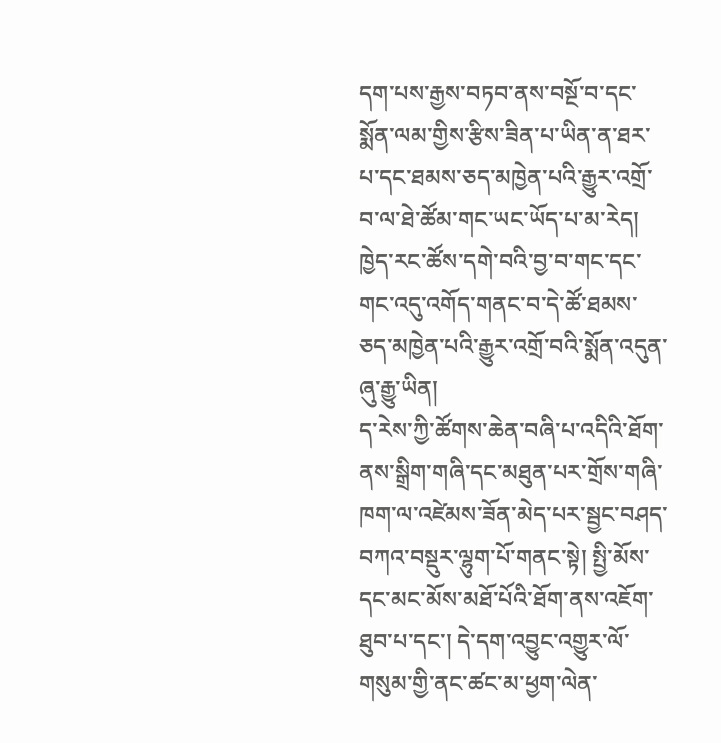དག་པས་རྒྱས་བཏབ་ནས་བསྔོ་བ་དང་སྨོན་ལམ་གྱིས་རྩིས་ཟིན་པ་ཡིན་ན་ཐར་པ་དང་ཐམས་ཅད་མཁྱེན་པའི་རྒྱུར་འགྲོ་བ་ལ་ཐེ་ཚོམ་གང་ཡང་ཡོད་པ་མ་རེད། ཁྱེད་རང་ཚོས་དགེ་བའི་བྱ་བ་གང་དང་གང་འདུ་འགོད་གནང་བ་དེ་ཚོ་ཐམས་ཅད་མཁྱེན་པའི་རྒྱུར་འགྲོ་བའི་སྨོན་འདུན་ཞུ་རྒྱུ་ཡིན།
ད་རེས་ཀྱི་ཚོགས་ཆེན་བཞི་པ་འདིའི་ཐོག་ནས་སྒྲིག་གཞི་དང་མཐུན་པར་གྲོས་གཞི་ཁག་ལ་འཛེམས་ཟོན་མེད་པར་སྦྱང་བཤད་བཀའ་བསྡུར་ལྷུག་པོ་གནང་སྟེ། སྤྱི་མོས་དང་མང་མོས་མཐོ་པོའི་ཐོག་ནས་འཇོག་ཐུབ་པ་དང་། དེ་དག་འབྱུང་འགྱུར་ལོ་གསུམ་གྱི་ནང་ཚང་མ་ཕྱག་ལེན་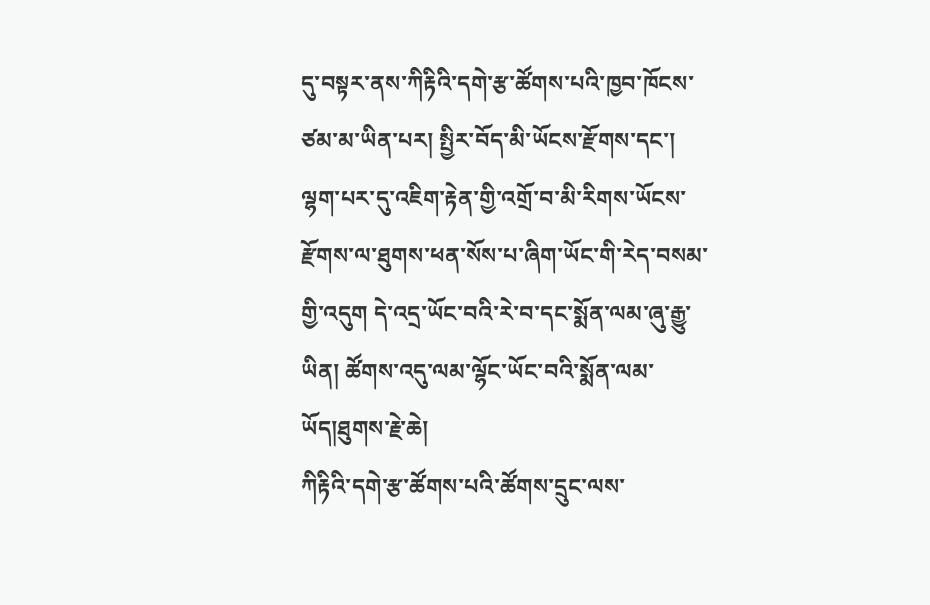དུ་བསྟར་ནས་ཀིརྟིའི་དགེ་རྩ་ཚོགས་པའི་ཁྱབ་ཁོངས་ཙམ་མ་ཡིན་པར། སྤྱིར་བོད་མི་ཡོངས་རྫོགས་དང་། ལྷག་པར་དུ་འཇིག་རྟེན་གྱི་འགྲོ་བ་མི་རིགས་ཡོངས་རྫོགས་ལ་ཐུགས་ཕན་སོས་པ་ཞིག་ཡོང་གི་རེད་བསམ་གྱི་འདུག དེ་འདྲ་ཡོང་བའི་རེ་བ་དང་སྨོན་ལམ་ཞུ་རྒྱུ་ཡིན། ཚོགས་འདུ་ལམ་ལྷོང་ཡོང་བའི་སྨོན་ལམ་ཡོད།ཐུགས་རྗེ་ཆེ།
ཀིརྟིའི་དགེ་རྩ་ཚོགས་པའི་ཚོགས་དྲུང་ལས་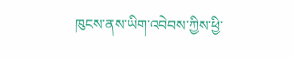ཁུངས་ནས་ཡིག་འབེབས་ཀྱིས་ཕྱི་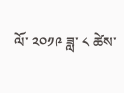ལོ་ ༢༠༡༩ ཟླ་ ༨ ཚེས་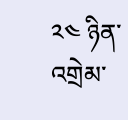༢༤ ཉིན་འགྲེམ་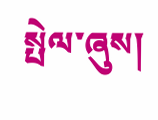སྤེལ་ཞུས།